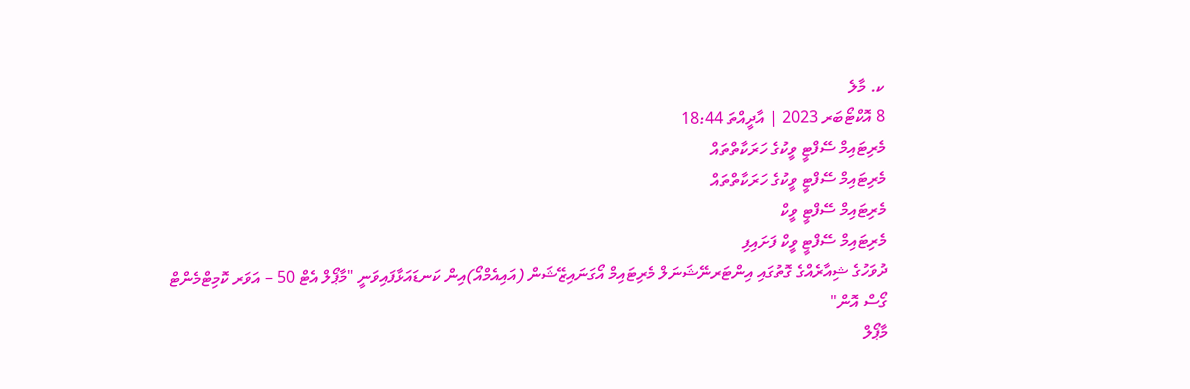ކ. މާލެ
8 އޮކްޓޯބަރ 2023 | އާދީއްތަ 18:44
މެރިޓައިމް ސޭފްޓީ ވީކުގެ ހަރަކާތްތައް
މެރިޓައިމް ސޭފްޓީ ވީކުގެ ހަރަކާތްތައް
މެރިޓައިމް ސޭފްޓީ ވީކް
މެރިޓައިމް ސޭފްޓީ ވީކް ފަށައިފި
ދުވަހުގެ ޝިއާރެއްގެ ގޮތުގައި އިންޓަރނޭޝަނަލް މެރިޓައިމް އޯގަނައިޒޭޝަން (އައިއެމްއޯ)އިން ކަނޑައަޅާފައިވަނީ "މާޕޯލް އެޓް 50 – އަވަރ ކޮމިޓްމެންޓް ގޯސް އޮން"
މާޕޯލް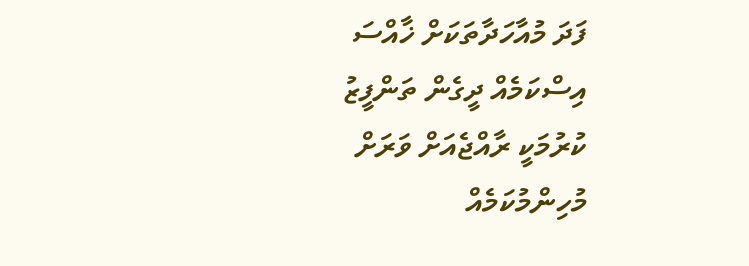ފަދަ މުއާހަދާތަކަށް ޚާއްސަ އިސްކަމެއް ދީގެން ތަންފީޒު ކުރުމަކީ ރާއްޖެއަށް ވަރަށް މުހިންމުކަމެއް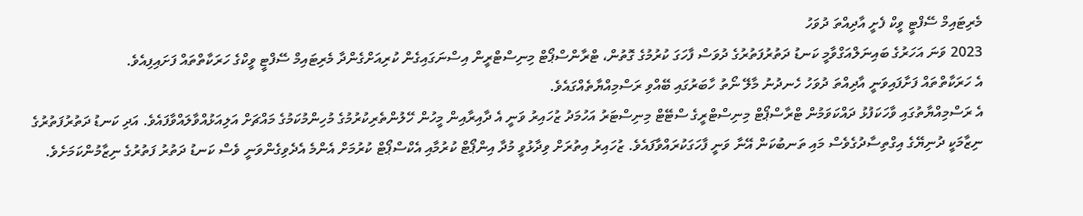މެރިޓައިމް ސޭފްޓީ ވީކް ފެށީ އާދިއްތަ ދުވަހު
2023 ވަނަ އަހަރުގެ ބައިނަލްއަގްވާމީ ކަނޑު ދަތުރުފަތުރުގެ ދުވަސް ފާހަގަ ކުރުމުގެ ގޮތުން، ޓްރާންސްޕޯޓް މިނިސްޓްރީން އިސްނަގައިގެން ކުރިއަށްގެންދާ މެރިޓައިމް ސޭފްޓީ ވީކްގެ ހަރަކާތްތައް ފަށައިފިއެވެ.
އެ ހަރަކާތްތައް ފަށާފައިވަނީ އާދިއްތަ ދުވަހު ހެނދުނު މާލޭ ނޯތު ހާބަރުގައި ބޭއްވި ރަސްމިއްޔާތެއްގައެވެ.
އެ ރަސްމިއްޔާތުގައި ވާހަކަފުޅު ދައްކަވަމުން ޓްރާސްޕޯޓް މިނިސްޓްރީގެ ސްޓޭޓް މިނިސްޓަރު އަހުމަދު ޒުހައިރު ވަނީ އެ ދާއިރާއިން މީހުން ހޭލުންތެރިކުރުމުގެ މުހިންމުކަމުގެ މައްޗަށް އަލިއަޅުއްވާލައްވާފައެވެ. އަދި ކަނޑު ދަތުރުފަތުރުގެ ނިޒާމަކީ ދުނިޔޭގެ އިގްތިސާދުގެވެސް މައި ތަނބުކަން އޭނާ ވަނީ ފާހަގަކުރައްވާފައެވެ. ޒުހައިރު އިތުރަށް ވިދާޅުވީ މުދާ އިންޕޯޓް ކުރުމާއި އެކްސްޕޯޓް ކުރުމަށް އެންމެ އެދެވިގެންވަނީ ވެސް ކަނޑު ދަތުރު ފަތުރުގެ ނިޒާމުންކަމަށެވެ.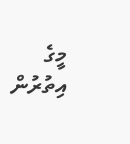މީގެ އިތުރުން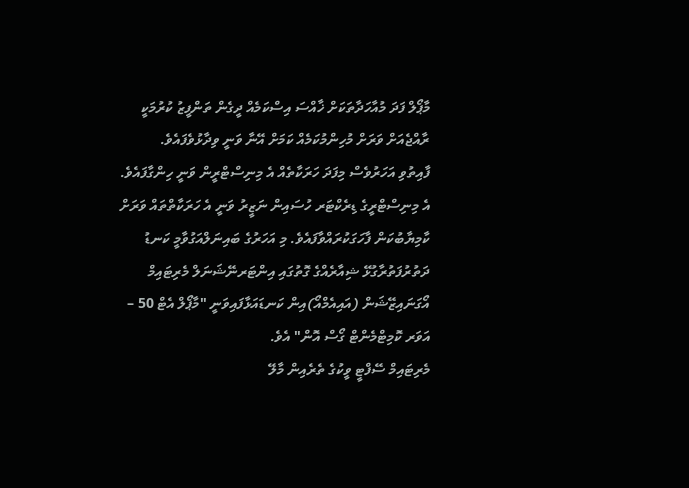މާޕޯލް ފަދަ މުއާހަދާތަކަށް ޚާއްސަ އިސްކަމެއް ދީގެން ތަންފީޒު ކުރުމަކީ ރާއްޖެއަށް ވަރަށް މުހިންމުކަމެއް ކަމަށް އޭނާ ވަނީ ވިދާޅުވެފައެވެ.
ފާއިތުވި އަހަރުވެސް މިފަދަ ހަރަކާތެއް އެ މިނިސްޓްރީން ވަނީ ހިންގާފައެވެ. އެ މިނިސްޓްރީގެ ޑިރެކްޓަރ ހުސައިން ނަޒީރު ވަނީ އެ ހަރަކާތްތައް ވަރަށް ކާމިޔާބުކަން ފާހަގަކުރައްވާފައެވެ. މި އަހަރުގެ ބައިނަލްއަގުވާމީ ކަނޑު ދަތުރުފަތުރާގުޅޭ ޝިއާރެއްގެ ގޮތުގައި އިންޓަރނޭޝަނަލް މެރިޓައިމް އޯގަނައިޒޭޝަން (އައިއެމްއޯ)އިން ކަނޑައަޅާފައިވަނީ "މާޕޯލް އެޓް 50 – އަވަރ ކޮމިޓްމެންޓް ގޯސް އޮން" އެވެ.
މެރިޓައިމް ސޭފްޓީ ވީކުގެ ތެރެއިން މާލޭ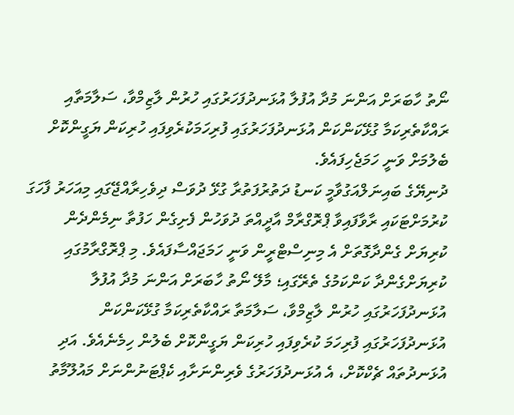ނޯތު ހާބަރަށް އަންނަ މުދާ އުފުލާ އުޅަނދުފަހަރުގައި ހުރުން ލާޒިމްވާ، ސަލާމަތާއި ރައްކާތެރިކަމާ ގުޅޭކަންކަން އުޅަނދުފަހަރުގައި ފުރިހަމަކުރެވިފައި ހުރިކަން ޔަގީންކޮށް ބެލުމަށް ވަނީ ހަމަޖެހިފައެވެ.
ދުނިޔޭގެ ބައިނަލްއަގުވާމީ ކަނޑު ދަތުރުފަތުރާ ގުޅޭ ދުވަސް ދިވެހިރާއްޖޭގައި މިއަހަރު ފާހަގަ ކުރުމަށްޓަކައި ރާވާފައިވާ ޕްރޮގްރާމް އާދީއްތަ ދުވަހުން ފެށިގެން ހަފުތާ ނިމެންދެން ކުރިޔަށް ގެންދާގޮތަށް އެ މިނިސްޓްރީން ވަނީ ހަމަޖައްސާފައެވެ. މި ޕްރޮގްރާމުގައި ކުރިޔަށްގެންދާ ކަންކަމުގެ ތެރޭގައި؛ މާލޭ ނޯތު ހާބަރަށް އަންނަ މުދާ އުފުލާ އުޅަނދުފަހަރުގައި ހުރުން ލާޒިމްވާ، ސަލާމަތާ ރައްކާތެރިކަމާ ގުޅޭކަންކަން އުޅަނދުފަހަރުގައި ފުރިހަމަ ކުރެވިފައި ހުރިކަން ޔަގީންކޮށް ބެލުން ހިމެނެއެވެ. އަދި އުޅަނދުތައް ޗެކްކޮށް، އެ އުޅަނދުފަހަރުގެ ވެރިންނަށާއި ކެޕްޓަނުންނަށް މައުލޫމާތު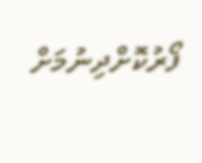ފޯރުކޮށްދިނުމަށް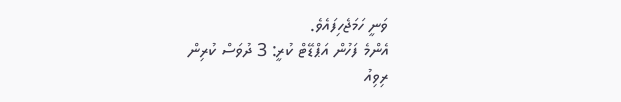ވަނީ ހަމަޖެހިފައެވެ.
އެންމެ ފަހުން އަޕްޑޭޓް ކުރީ: 3 ދުވަސް ކުރިން
ރިވިއު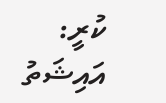ކުރީ: އައިޝަތު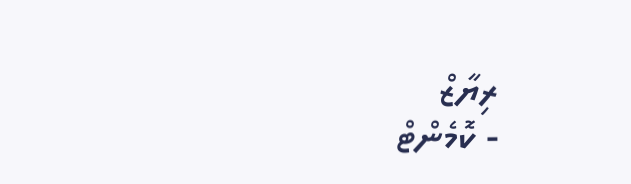ރިޔާޒް
- ކޮމެންޓް